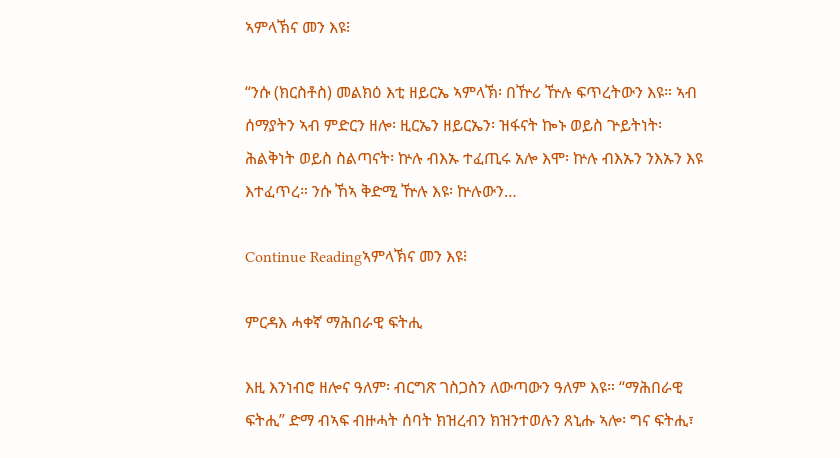ኣምላኽና መን እዩ፧

“ንሱ (ክርስቶስ) መልክዕ እቲ ዘይርኤ ኣምላኽ፡ በዅሪ ዅሉ ፍጥረትውን እዩ። ኣብ ሰማያትን ኣብ ምድርን ዘሎ፡ ዚርኤን ዘይርኤን፡ ዝፋናት ኰኑ ወይስ ጕይትነት፡ ሕልቅነት ወይስ ስልጣናት፡ ኵሉ ብእኡ ተፈጢሩ አሎ እሞ፡ ኵሉ ብእኡን ንእኡን እዩ እተፈጥረ። ንሱ ኸኣ ቅድሚ ዅሉ እዩ፡ ኵሉውን…

Continue Readingኣምላኽና መን እዩ፧

ምርዳእ ሓቀኛ ማሕበራዊ ፍትሒ

እዚ እንነብሮ ዘሎና ዓለም፡ ብርግጽ ገስጋስን ለውጣውን ዓለም እዩ። “ማሕበራዊ ፍትሒ” ድማ ብኣፍ ብዙሓት ሰባት ክዝረብን ክዝንተወሉን ጸኒሑ ኣሎ፡ ግና ፍትሒ፣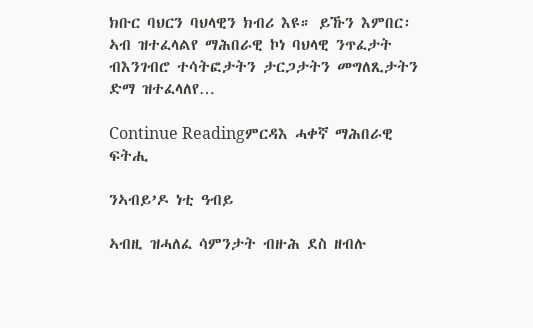ክቡር ባህርን ባህላዊን ክብሪ እዩ። ይኹን እምበር፡ ኣብ ዝተፈላልየ ማሕበራዊ ኮነ ባህላዊ ንጥፈታት ብእንገብሮ ተሳትፎታትን ታርጋታትን መግለጺታትን ድማ ዝተፈላለየ…

Continue Readingምርዳእ ሓቀኛ ማሕበራዊ ፍትሒ

ንኣብይ’ዶ ነቲ ዓብይ

ኣብዚ ዝሓለፈ ሳምንታት ብዙሕ ደስ ዘብሉ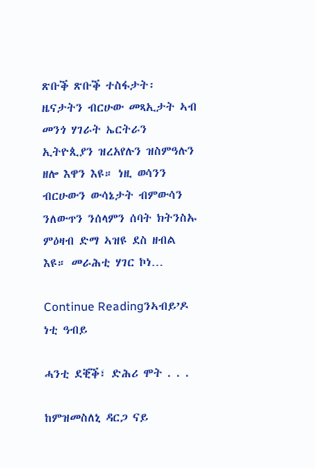ጽቡቕ ጽቡቕ ተስፋታት፡ ዜናታትን ብርሁው መጻኢታት ኣብ መንጎ ሃገራት ኤርትራን ኢትዮጲያን ዝረአየሉን ዝስምዓሉን ዘሎ እዋን እዩ። ነዚ ወሳንን ብርሁውን ውሳኔታት ብምውሳን ንለውጥን ንሰላምን ሰባት ክትንስኡ ምዕዛብ ድማ ኣዝዩ ደስ ዘብል እዩ። መራሕቲ ሃገር ኮነ…

Continue Readingንኣብይ’ዶ ነቲ ዓብይ

ሓንቲ ደቒቕ፣ ድሕሪ ሞት . . .

ከምዝመስለኒ ዳርጋ ናይ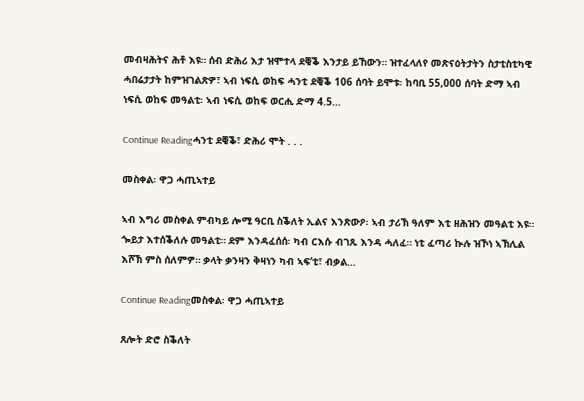መብዛሕትና ሕቶ እዩ። ሰብ ድሕሪ እታ ዝሞተላ ደቒቕ እንታይ ይኸውን። ዝተፈላለየ መጽናዕትታትን ስታቲስቲካዊ ሓበሬታታት ከምዝገልጽዎ፣ ኣብ ነፍሲ ወከፍ ሓንቲ ደቒቕ 106 ሰባት ይሞቱ፡ ከባቢ 55,000 ሰባት ድማ ኣብ ነፍሲ ወከፍ መዓልቲ፡ ኣብ ነፍሲ ወከፍ ወርሒ ድማ 4.5…

Continue Readingሓንቲ ደቒቕ፣ ድሕሪ ሞት . . .

መስቀል፡ ዋጋ ሓጢኣተይ

ኣብ እግሪ መስቀል ምብካይ ሎሚ ዓርቢ ስቕለት ኢልና እንጽውዖ፡ ኣብ ታሪኽ ዓለም እቲ ዘሕዝን መዓልቲ እዩ። ጐይታ እተሰቕለሉ መዓልቲ። ደም እንዳፈሰሰ፡ ካብ ርእሱ ብገጹ እንዳ ሓለፈ። ነቲ ፈጣሪ ኲሉ ዝኾነ ኣኽሊል እሾኽ ምስ ሰለምዎ። ቃላት ቃንዛን ቅዛነን ካብ ኣፍ’ቲ፣ ብቃል…

Continue Readingመስቀል፡ ዋጋ ሓጢኣተይ

ጸሎት ድሮ ስቕለት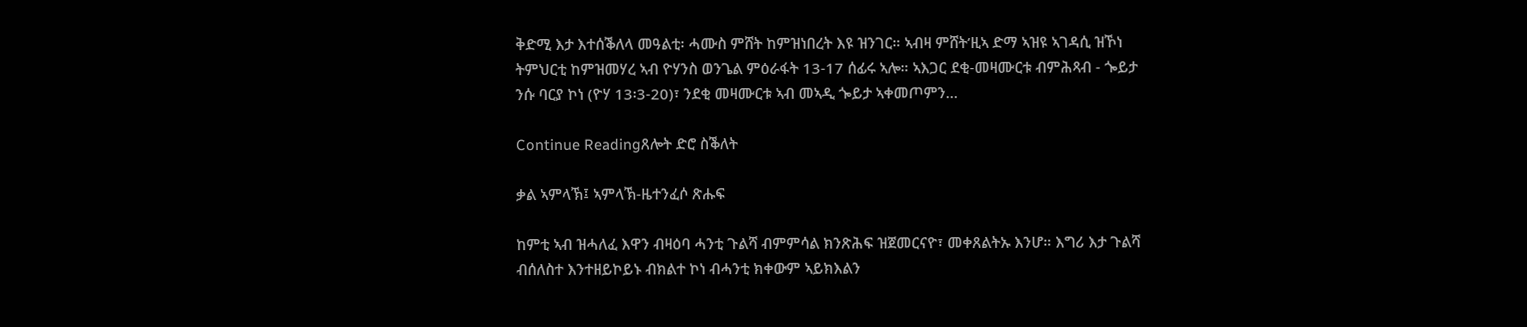ቅድሚ እታ እተሰቕለላ መዓልቲ፡ ሓሙስ ምሸት ከምዝነበረት እዩ ዝንገር። ኣብዛ ምሸት’ዚኣ ድማ ኣዝዩ ኣገዳሲ ዝኾነ ትምህርቲ ከምዝመሃረ ኣብ ዮሃንስ ወንጌል ምዕራፋት 13-17 ሰፊሩ ኣሎ። ኣእጋር ደቂ-መዛሙርቱ ብምሕጻብ - ጐይታ ንሱ ባርያ ኮነ (ዮሃ 13፡3-20)፣ ንደቂ መዛሙርቱ ኣብ መኣዲ ጐይታ ኣቀመጦምን…

Continue Readingጸሎት ድሮ ስቕለት

ቃል ኣምላኽ፤ ኣምላኽ-ዜተንፈሶ ጽሑፍ

ከምቲ ኣብ ዝሓለፈ እዋን ብዛዕባ ሓንቲ ጉልሻ ብምምሳል ክንጽሕፍ ዝጀመርናዮ፣ መቀጸልትኡ እንሆ። እግሪ እታ ጉልሻ ብሰለስተ እንተዘይኮይኑ ብክልተ ኮነ ብሓንቲ ክቀውም ኣይክእልን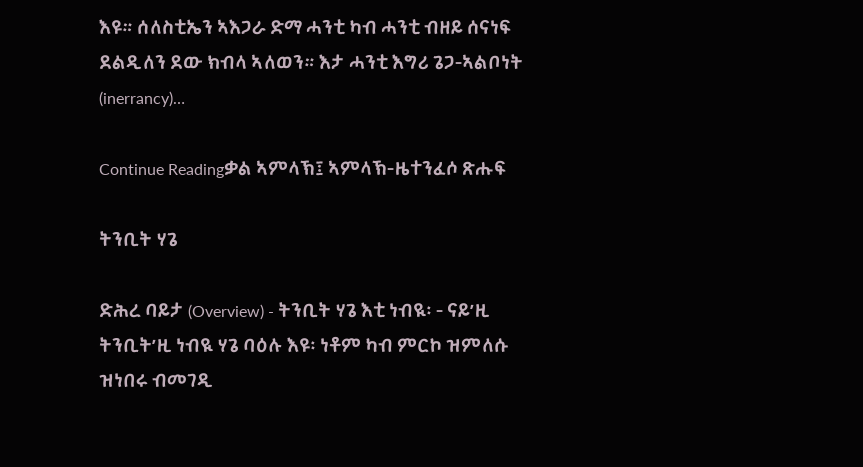እዩ። ሰለስቲኤን ኣእጋራ ድማ ሓንቲ ካብ ሓንቲ ብዘይ ሰናነፍ ደልዲለን ደው ክብላ ኣለወን። እታ ሓንቲ እግሪ ጌጋ-ኣልቦነት (inerrancy)…

Continue Readingቃል ኣምላኽ፤ ኣምላኽ-ዜተንፈሶ ጽሑፍ

ትንቢት ሃጌ

ድሕረ ባይታ (Overview) - ትንቢት ሃጌ እቲ ነብዪ፡ - ናይ’ዚ ትንቢት’ዚ ነብዪ ሃጌ ባዕሉ እዩ፡ ነቶም ካብ ምርኮ ዝምለሱ ዝነበሩ ብመገዲ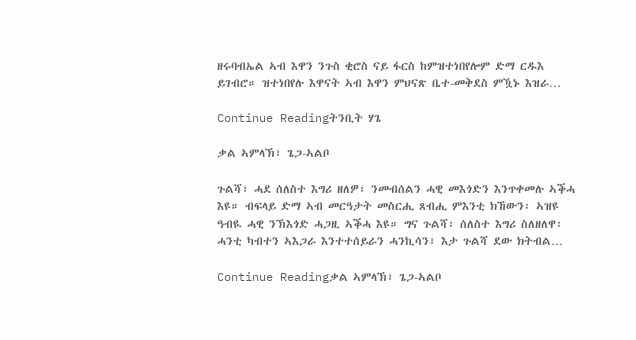ዘሩባብኤል ኣብ እዋን ንጉስ ቂሮስ ናይ ፋርስ ከምዝተነበየሎም ድማ ርዱእ ይገብሮ። ዝተነበየሉ እዋናት ኣብ እዋን ምህናጽ ቤተ-መቅደስ ምዃኑ እዝራ…

Continue Readingትንቢት ሃጌ

ቃል ኣምላኽ፣ ጌጋ-ኣልቦ

ጉልሻ፣ ሓደ ሰለስተ እግሪ ዘለዎ፣ ንመብሰልን ሓዊ መእጎድን እንጥቀመሉ ኣቕሓ እዩ። ብፍላይ ድማ ኣብ መርዓታት መስርሒ ጸብሒ ምእንቲ ክኸውን፡ ኣዝዩ ዓብዪ ሓዊ ንኽእጎድ ሓጋዚ ኣቕሓ እዩ። ግና ጉልሻ፡ ሰለስተ እግሪ ስለዘለዋ፡ ሓንቲ ካብተን ኣእጋራ እንተተሰይራን ሓንኪሳን፣ እታ ጉልሻ ደው ክትብል…

Continue Readingቃል ኣምላኽ፣ ጌጋ-ኣልቦ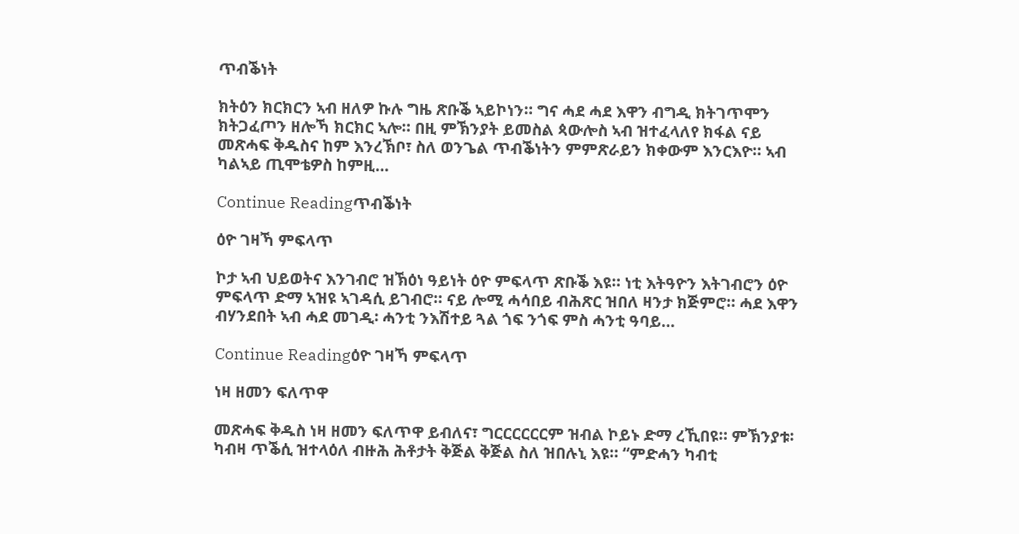ጥብቕነት

ክትዕን ክርክርን ኣብ ዘለዎ ኩሉ ግዜ ጽቡቕ ኣይኮነን። ግና ሓደ ሓደ እዋን ብግዲ ክትገጥሞን ክትጋፈጦን ዘሎኻ ክርክር ኣሎ። በዚ ምኽንያት ይመስል ጳውሎስ ኣብ ዝተፈላለየ ክፋል ናይ መጽሓፍ ቅዱስና ከም እንረኽቦ፣ ስለ ወንጌል ጥብቕነትን ምምጽራይን ክቀውም እንርእዮ። ኣብ ካልኣይ ጢሞቴዎስ ከምዚ…

Continue Readingጥብቕነት

ዕዮ ገዛኻ ምፍላጥ

ኮታ ኣብ ህይወትና እንገብሮ ዝኽዕነ ዓይነት ዕዮ ምፍላጥ ጽቡቕ እዩ። ነቲ እትዓዮን እትገብሮን ዕዮ ምፍላጥ ድማ ኣዝዩ ኣገዳሲ ይገብሮ። ናይ ሎሚ ሓሳበይ ብሕጽር ዝበለ ዛንታ ክጅምሮ። ሓደ እዋን ብሃንደበት ኣብ ሓደ መገዲ፡ ሓንቲ ንእሽተይ ጓል ጎፍ ንጎፍ ምስ ሓንቲ ዓባይ…

Continue Readingዕዮ ገዛኻ ምፍላጥ

ነዛ ዘመን ፍለጥዋ

መጽሓፍ ቅዱስ ነዛ ዘመን ፍለጥዋ ይብለና፣ ግርርርርርርም ዝብል ኮይኑ ድማ ረኺበዩ። ምኽንያቱ፡ ካብዛ ጥቕሲ ዝተላዕለ ብዙሕ ሕቶታት ቅጅል ቅጅል ስለ ዝበሉኒ እዩ። “ምድሓን ካብቲ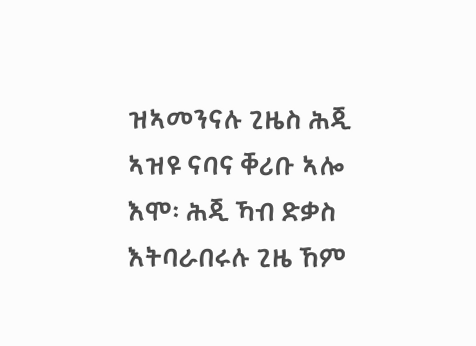ዝኣመንናሉ ጊዜስ ሕጂ ኣዝዩ ናባና ቐሪቡ ኣሎ እሞ፡ ሕጂ ኻብ ድቃስ እትባራበሩሉ ጊዜ ኸም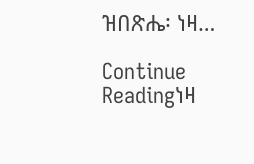ዝበጽሔ፡ ነዛ…

Continue Readingነዛ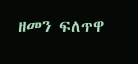ዘመን ፍለጥዋ